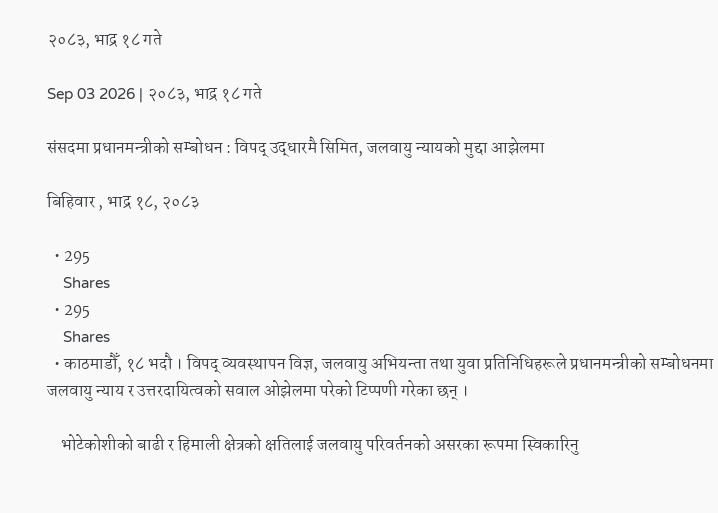२०८३, भाद्र १८ गते

Sep 03 2026 | २०८३, भाद्र १८ गते

संसदमा प्रधानमन्त्रीको सम्बोधन : विपद् उद्धारमै सिमित, जलवायु न्यायको मुद्दा आझेलमा

बिहिवार , भाद्र १८, २०८३

  • 295
    Shares
  • 295
    Shares
  • काठमाडौँ, १८ भदौ । विपद् व्यवस्थापन विज्ञ, जलवायु अभियन्ता तथा युवा प्रतिनिधिहरूले प्रधानमन्त्रीको सम्बोधनमा जलवायु न्याय र उत्तरदायित्वको सवाल ओझेलमा परेको टिप्पणी गरेका छन् ।

    भोटेकोशीको बाढी र हिमाली क्षेत्रको क्षतिलाई जलवायु परिवर्तनको असरका रूपमा स्विकारिनु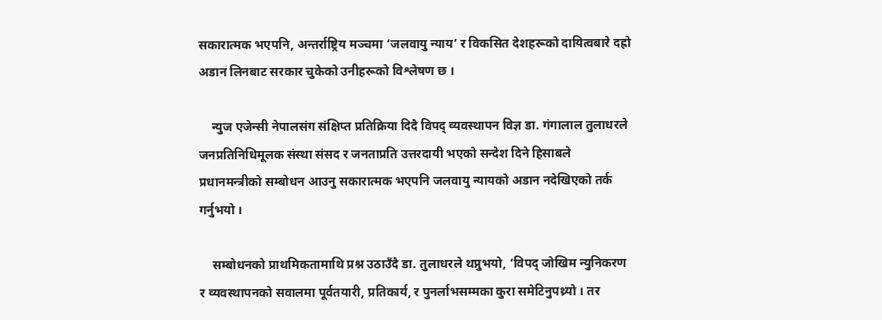सकारात्मक भएपनि, अन्तर्राष्ट्रिय मञ्चमा ‘जलवायु न्याय’ र विकसित देशहरूको दायित्वबारे दह्रो अडान लिनबाट सरकार चुकेको उनीहरूको विश्लेषण छ ।

    न्युज एजेन्सी नेपालसंग संक्षिप्त प्रतिक्रिया दिदै विपद् व्यवस्थापन विज्ञ डा. गंगालाल तुलाधरले जनप्रतिनिधिमूलक संस्था संसद र जनताप्रति उत्तरदायी भएको सन्देश दिने हिसाबले प्रधानमन्त्रीको सम्बोधन आउनु सकारात्मक भएपनि जलवायु न्यायको अडान नदेखिएको तर्क गर्नुभयो ।

    सम्बोधनको प्राथमिकतामाथि प्रश्न उठाउँदै डा. तुलाधरले थप्नुभयो, ‘विपद् जोखिम न्युनिकरण र व्यवस्थापनको सवालमा पूर्वतयारी, प्रतिकार्य, र पुनर्लाभसम्मका कुरा समेटिनुपथ्र्यो । तर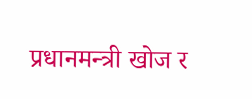प्रधानमन्त्री खोज र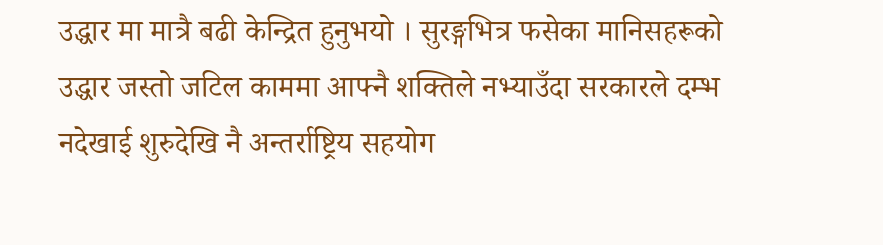उद्धार मा मात्रै बढी केन्द्रित हुनुभयो । सुरङ्गभित्र फसेका मानिसहरूको उद्धार जस्तो जटिल काममा आफ्नै शक्तिले नभ्याउँदा सरकारले दम्भ नदेखाई शुरुदेखि नै अन्तर्राष्ट्रिय सहयोग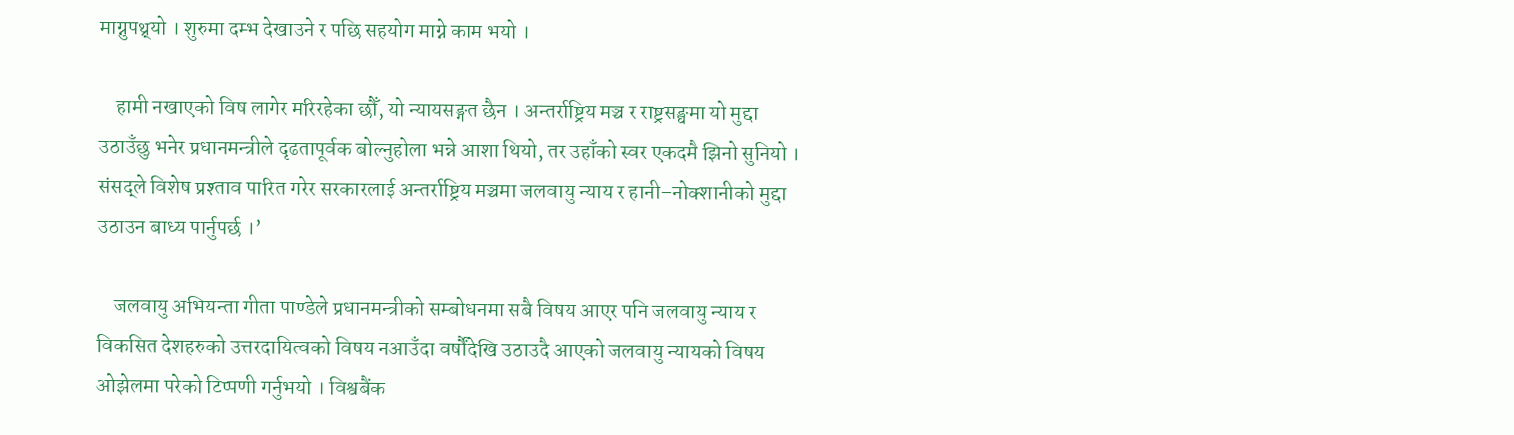माग्नुपथ्र्यो । शुरुमा दम्भ देखाउने र पछि सहयोग माग्ने काम भयो ।

    हामी नखाएको विष लागेर मरिरहेका छौँ, यो न्यायसङ्गत छैन । अन्तर्राष्ट्रिय मञ्च र राष्ट्रसङ्घमा यो मुद्दा उठाउँछु भनेर प्रधानमन्त्रीले दृढतापूर्वक बोल्नुहोला भन्ने आशा थियो, तर उहाँको स्वर एकदमै झिनो सुनियो । संसद्ले विशेष प्रश्ताव पारित गरेर सरकारलाई अन्तर्राष्ट्रिय मञ्चमा जलवायु न्याय र हानी–नोक्शानीको मुद्दा उठाउन बाध्य पार्नुपर्छ ।’

    जलवायु अभियन्ता गीता पाण्डेले प्रधानमन्त्रीको सम्बोधनमा सबै विषय आएर पनि जलवायु न्याय र विकसित देशहरुको उत्तरदायित्वको विषय नआउँदा वर्षौंदेखि उठाउदै आएको जलवायु न्यायको विषय ओझेलमा परेको टिप्पणी गर्नुभयो । विश्वबैंक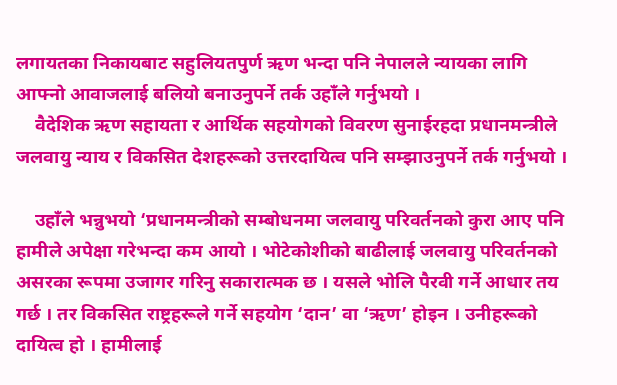लगायतका निकायबाट सहुलियतपुर्ण ऋण भन्दा पनि नेपालले न्यायका लागि आफ्नो आवाजलाई बलियो बनाउनुपर्ने तर्क उहाँले गर्नुभयो ।
    वैदेशिक ऋण सहायता र आर्थिक सहयोगको विवरण सुनाईरहदा प्रधानमन्त्रीले जलवायु न्याय र विकसित देशहरूको उत्तरदायित्व पनि सम्झाउनुपर्ने तर्क गर्नुभयो ।

    उहाँले भन्नुभयो ‘प्रधानमन्त्रीको सम्बोधनमा जलवायु परिवर्तनको कुरा आए पनि हामीले अपेक्षा गरेभन्दा कम आयो । भोटेकोशीको बाढीलाई जलवायु परिवर्तनको असरका रूपमा उजागर गरिनु सकारात्मक छ । यसले भोलि पैरवी गर्ने आधार तय गर्छ । तर विकसित राष्ट्रहरूले गर्ने सहयोग ‘दान’ वा ‘ऋण’ होइन । उनीहरूको दायित्व हो । हामीलाई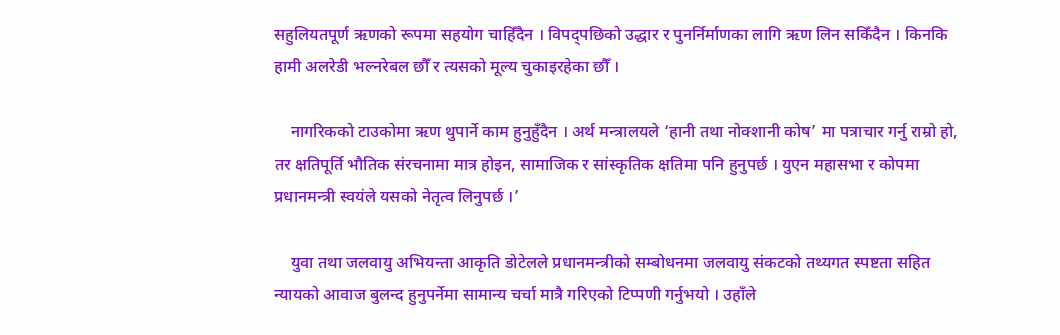सहुलियतपूर्ण ऋणको रूपमा सहयोग चाहिँदैन । विपद्पछिको उद्धार र पुनर्निर्माणका लागि ऋण लिन सकिँदैन । किनकि हामी अलरेडी भल्नरेबल छौँ र त्यसको मूल्य चुकाइरहेका छौँ ।

    नागरिकको टाउकोमा ऋण थुपार्ने काम हुनुहुँदैन । अर्थ मन्त्रालयले ‘हानी तथा नोक्शानी कोष’ मा पत्राचार गर्नु राम्रो हो, तर क्षतिपूर्ति भौतिक संरचनामा मात्र होइन, सामाजिक र सांस्कृतिक क्षतिमा पनि हुनुपर्छ । युएन महासभा र कोपमा प्रधानमन्त्री स्वयंले यसको नेतृत्व लिनुपर्छ ।’

    युवा तथा जलवायु अभियन्ता आकृति डोटेलले प्रधानमन्त्रीको सम्बोधनमा जलवायु संकटको तथ्यगत स्पष्टता सहित न्यायको आवाज बुलन्द हुनुपर्नेमा सामान्य चर्चा मात्रै गरिएको टिप्पणी गर्नुभयो । उहाँले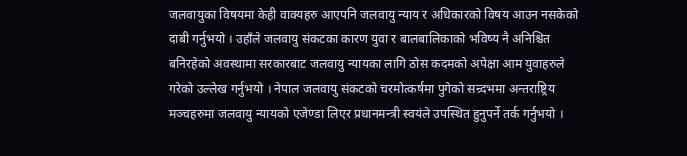जलवायुका विषयमा केही वाक्यहरु आएपनि जलवायु न्याय र अधिकारको विषय आउन नसकेको दाबी गर्नुभयो । उहाँले जलवायु संकटका कारण युवा र बालबालिकाको भविष्य नै अनिश्चित बनिरहेको अवस्थामा सरकारबाट जलवायु न्यायका लागि ठोस कदमको अपेक्षा आम युवाहरुले गरेको उल्लेख गर्नुभयो । नेपाल जलवायु संकटको चरमोत्कर्षमा पुगेको सन्र्दभमा अन्तराष्ट्रिय मञ्चहरुमा जलवायु न्यायको एजेण्डा लिएर प्रधानमन्त्री स्वयंले उपस्थित हुनुपर्ने तर्क गर्नुभयो ।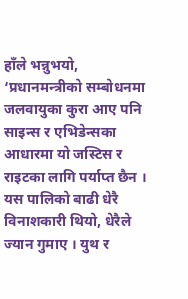हाँले भन्नुभयो, ‘प्रधानमन्त्रीको सम्बोधनमा जलवायुका कुरा आए पनि साइन्स र एभिडेन्सका आधारमा यो जस्टिस र राइटका लागि पर्याप्त छैन । यस पालिको बाढी धेरै विनाशकारी थियो, धेरैले ज्यान गुमाए । युथ र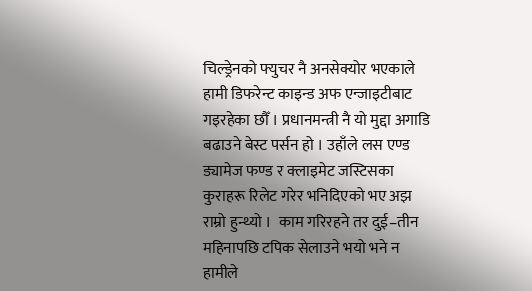चिल्ड्रेनको फ्युचर नै अनसेक्योर भएकाले हामी डिफरेन्ट काइन्ड अफ एन्जाइटीबाट गइरहेका छौँ । प्रधानमन्त्री नै यो मुद्दा अगाडि बढाउने बेस्ट पर्सन हो । उहाँले लस एण्ड ड्यामेज फण्ड र क्लाइमेट जस्टिसका कुराहरू रिलेट गरेर भनिदिएको भए अझ राम्रो हुन्थ्यो ।  काम गरिरहने तर दुई–तीन महिनापछि टपिक सेलाउने भयो भने न हामीले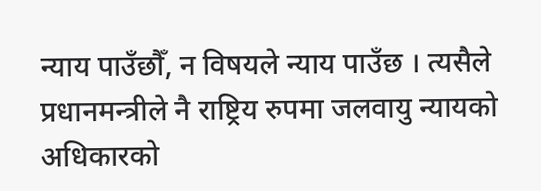न्याय पाउँछौँ, न विषयले न्याय पाउँछ । त्यसैले प्रधानमन्त्रीले नै राष्ट्रिय रुपमा जलवायु न्यायको अधिकारको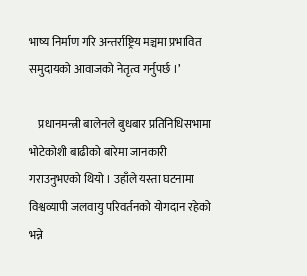भाष्य निर्माण गरि अन्तर्राष्ट्रिय मञ्चमा प्रभावित समुदायको आवाजको नेतृत्व गर्नुपर्छ ।’

    प्रधानमन्त्री बालेनले बुधबार प्रतिनिधिसभामा भोटेकोशी बाढीको बारेमा जानकारी गराउनुभएको थियो । उहाँले यस्ता घटनामा विश्वव्यापी जलवायु परिवर्तनको योगदान रहेको भन्ने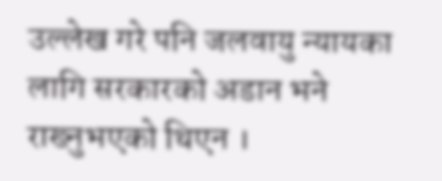उल्लेख गरे पनि जलवायु न्यायका लागि सरकारको अडान भने राख्नुभएको थिएन ।